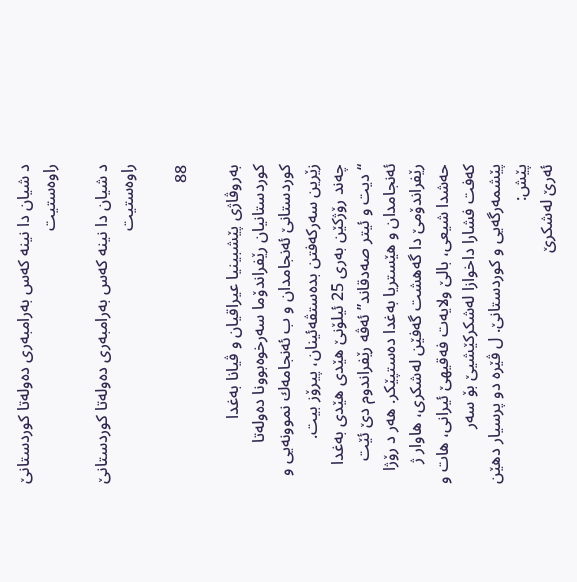د شیان دا نینه‌ كه‌س به‌رامبه‌رى ده‌وله‌تا كوردستانێ راوه‌ستیت

د شیان دا نینه‌ كه‌س به‌رامبه‌رى ده‌وله‌تا كوردستانێ راوه‌ستیت

88

به‌روڤاژى پێشبینیا عیراقیان و ڤیانا به‌غدا كوردستانیان رێفراندۆما سه‌رخوه‌بوونا ده‌وله‌تا كوردستانێ ئه‌نجامدان و ب ئه‌نجامه‌ك نموونه‌یى و زێرین سه‌ركه‌فتن بده‌ستڤه‌ئینان، پیرۆز بیت.
چه‌ند رۆژكێن به‌رى 25 ئیلۆنێ هێدى هێدى به‌غدا “دیت و ئیتر صه‌دقاند” ئه‌ڤه‌ رێفراندوم دێ ئێت ئه‌نجامدان و هێستریا به‌غدا ده‌ستپێكر. هه‌ر د رۆژا رێفراندۆمێ دا گه‌هشت گه‌فێن له‌شكرى، هاوار ژ حه‌شدا شیعى، بالێ ولایه‌ت فه‌قیهێ ئیرانى، هات و كه‌فت فشارا داخوازا له‌شكركێشیێ بۆ سه‌ر پێشمه‌رگه‌یى و كوردستانێ. ل ڤێره‌ دو پرسیار دهێن پێش:
ئه‌رێ له‌شكرێ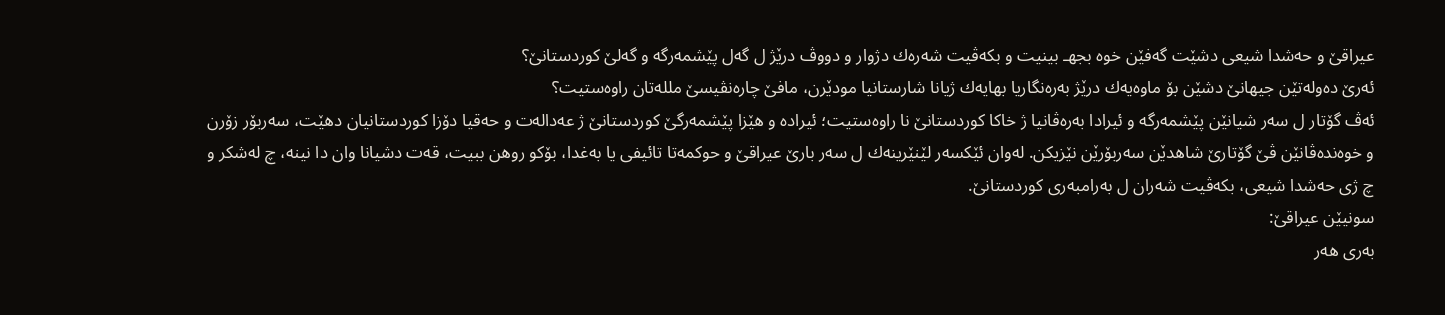عیراقێ و حه‌شدا شیعى دشێت گه‌فێن خوه‌ بجهـ بینیت و بكه‌ڤیت شه‌ره‌ك دژوار و دووڤ درێژ ل گه‌ل پێشمه‌رگه‌ و گه‌لێ كوردستانێ؟
ئه‌رێ ده‌وله‌تێن جیهانێ دشێن بۆ ماوه‌یه‌ك درێژ به‌ره‌نگاریا بهایه‌ك ژیانا شارستانیا مودێرن، مافێ چاره‌نڤیسێ ملله‌تان راوه‌ستیت؟
ئه‌ڤ گۆتار ل سه‌ر شیانێن پێشمه‌رگه‌ و ئیرادا به‌ره‌ڤانیا ژ خاكا كوردستانێ نا راوه‌ستیت؛ ئیراده‌ و هێزا پێشمه‌رگێ كوردستانێ ژ عه‌داله‌ت و حه‌قیا دۆزا كوردستانیان دهێت، سه‌ربۆر زۆرن و خوه‌نده‌ڤانێن ڤێ گۆتارێ شاهدێن سه‌ربۆرێن نێزیكن. له‌وان ئێكسه‌ر لێنێرینه‌ك ل سه‌ر بارێ عیراقێ و حوكمه‌تا تائیفى یا به‌غدا، بۆكو روهن ببیت، قه‌ت دشیانا وان دا نینه‌، چ له‌شكر و چ ژى حه‌شدا شیعى، بكه‌ڤیت شه‌ران ل به‌رامبه‌رى كوردستانێ.
سونیێن عیراقێ:
به‌رى هه‌ر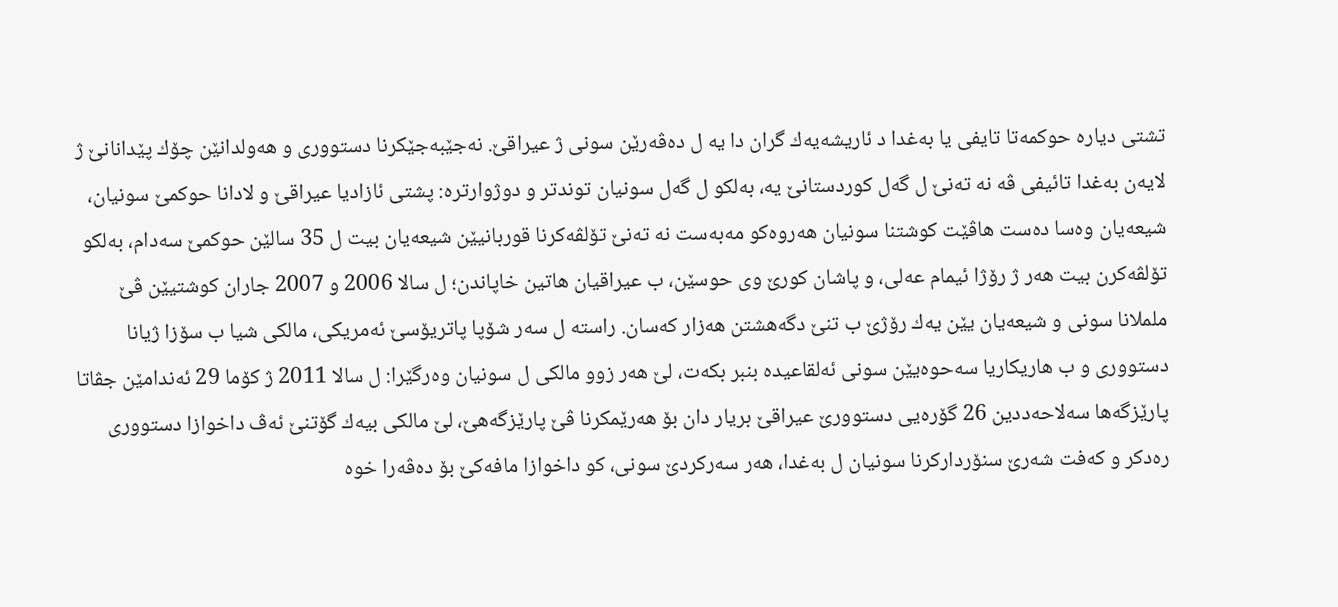تشتى دیاره‌ حوكمه‌تا تایفى یا به‌غدا د ئاریشه‌یه‌ك گران دا یه‌ ل ده‌ڤه‌رێن سونى ژ عیراقێ. نه‌جێبه‌جێكرنا دستوورى و هه‌ولدانێن چۆك پێدانانێ ژ لایه‌ن به‌غدا تائیفى ڤه‌ نه‌ ته‌نێ ل گه‌ل كوردستانێ یه‌، به‌لكو ل گه‌ل سونیان توندتر و دوژوارتره‌: پشتى ئازادیا عیراقێ و لادانا حوكمێ سونیان، شیعه‌یان وه‌سا ده‌ست هاڤێت كوشتنا سونیان هه‌روه‌كو مه‌به‌ست نه‌ ته‌نێ تۆلڤه‌كرنا قوربانیێن شیعه‌یان بیت ل 35 سالێن حوكمێ سه‌دام، به‌لكو تۆلڤه‌كرن بیت هه‌ر ژ رۆژا ئیمام عه‌لى، و پاشان كورێ وى حوسێن، ب عیراقیان هاتین خاپاندن؛ ل سالا 2006 و 2007 جاران كوشتیێن ڤێ ململانا سونى و شیعه‌یان یێن یه‌ك رۆژێ ب تنێ دگه‌هشتن هه‌زار كه‌سان. راسته‌ ل سه‌ر شۆپا پاتریۆسێ ئه‌مریكى، مالكى شیا ب سۆزا ژیانا دستوورى و ب هاریكاریا سه‌حوه‌یێن سونى ئه‌لقاعیده‌ بنبر بكه‌ت، لێ هه‌ر زوو مالكى ل سونیان وه‌رگێرا: ل سالا 2011 ژ كۆما 29 ئه‌ندامێن جڤاتا پارێزگه‌ها سه‌لاحه‌ددین 26 گۆره‌یى دستوورێ عیراقێ بریار دان بۆ هه‌رێمكرنا ڤێ پارێزگه‌هێ، لێ مالكى بیه‌ك گۆتنێ ئه‌ڤ داخوازا دستوورى ره‌دكر و كه‌فت شه‌رێ سنۆرداركرنا سونیان ل به‌غدا، هه‌ر سه‌ركردێ سونى، كو داخوازا مافه‌كێ بۆ ده‌ڤه‌را خوه‌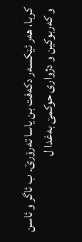كربا، هه‌ر ئێكسه‌ر دكه‌فت بن یاسا ته‌رۆرێ. ب ئاگر و ئاسن و كه‌ربوكین و دژوارى حو‌كمێ به‌غدا ل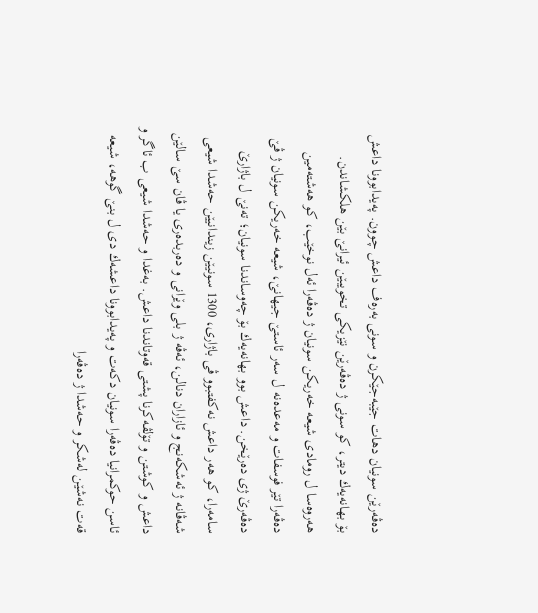ده‌ڤه‌رێن سونیان دهات جێبه‌جێكرن و سونى به‌ره‌ف داعش‌ چوون. په‌یدابوونا داعش بۆ بهانه‌یه‌ك دیتر، كو سونى ژ ده‌ڤه‌رێن نێزیكى تخویبێن ئیرانێ بێن هلكشاندن. هه‌روه‌سا ل رومادى شیعه‌ خه‌ریكن سونیان ژ ده‌ڤه‌را ئه‌ل نوخێب، كو هه‌شته‌مین ده‌ڤه‌را تێر فوسفات و مه‌عده‌نه‌ ل سه‌ر ئاستێ جیهانێ، شیعه‌ خه‌ریكن سونیان ژ ڤێ ده‌ڤه‌رێ ژى ده‌رێخن. داعش بوو بهانه‌یه‌ك بۆ چه‌وساندنا سونیان؛ ته‌نێ ل باژارێ سامه‌را، كو هه‌ر داعش نه‌كفتبوو ڤى باژارى، 1300 سونیێن زیندانیێن حه‌شدا شیعى شه‌ڤانه‌ ژ ئه‌شكه‌نج و ئازاران دنالن، ئه‌ڤه‌ ژ بلى وێرانى و ده‌ربده‌رى یا ڤان سێ سالێن داعش و كوشتن و تۆلڤه‌كرنا پشتى قه‌وتاندنا داعش. به‌غدا و حه‌شدا شیعى ب ئاگر و ئاسن حوكمرانیا ده‌ڤه‌را سونیان دكه‌ت و په‌یدابوونا داعشه‌ك دى ل بنێ گوهه‌، شیعه‌ قه‌ت نه‌شێن له‌شكر و حه‌شدا ژ ده‌ڤه‌را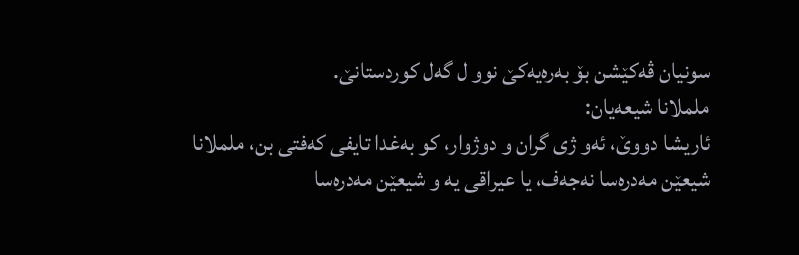سونیان ڤه‌كێشن بۆ به‌ره‌یه‌كێ نوو ل گه‌ل كوردستانێ.
ململانا شیعه‌یان:
ئاریشا دووێ، ئه‌و ژى گران و دوژوار، كو به‌غدا تایفى كه‌فتى بن، ململانا شیعێن مه‌دره‌سا نه‌جه‌ف، یا عیراقى یه‌ و شیعێن مه‌دره‌سا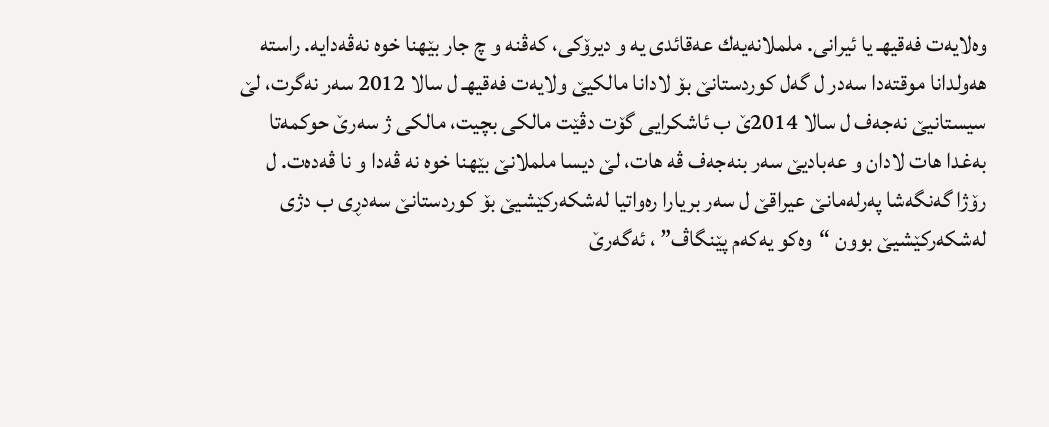وه‌لایه‌ت فه‌قیهـ یا ئیرانى. ململانه‌یه‌ك عه‌قائدى یه‌ و دیرۆكى، كه‌ڤنه‌ و چ جار بێهنا خوه‌ نه‌ڤه‌دایه‌‌. راسته‌ هه‌ولدانا موقته‌دا سه‌در ل گه‌ل كوردستانێ بۆ لادانا مالكیێ ولایه‌ت فه‌قیهـ ل سالا 2012 سه‌ر نه‌گرت، لێ سیستانیێ نه‌جه‌ف ل سالا 2014ێ ب ئاشكرایى گۆت دڤێت مالكى بچیت، مالكى ژ سه‌رێ حوكمه‌تا به‌غدا هات لادان و عه‌بادیێ سه‌ر بنه‌جه‌ف ڤه‌ هات، لێ دیسا ململانێ بێهنا خوه‌ نه‌ ڤه‌دا و نا ڤه‌ده‌ت. ل رۆژا گه‌نگه‌شا په‌رله‌مانێ عیراقێ ل سه‌ر بریارا ره‌واتیا له‌شكه‌ركێشیێ بۆ كوردستانێ سه‌دڕى ب دژى له‌شكه‌ركێشیێ بوون “وه‌كو یه‌كه‌م پێنگاڤ” ، ئه‌گه‌رێ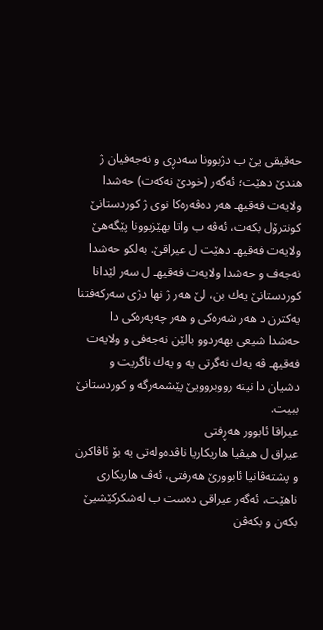حه‌قیقى یێ ب دژبوونا سه‌دڕى و نه‌جه‌فیان ژ هندێ دهێت؛ ئه‌گه‌ر (خودێ نه‌كه‌ت) حه‌شدا ولایه‌ت فه‌قیهـ هه‌ر ده‌ڤه‌ره‌كا نوى ژ كوردستانێ كونترۆل بكه‌ت، ئه‌ڤه‌ ب واتا بهێزبوونا پێگه‌هێ ولایه‌ت فه‌قیهـ دهێت ل عیراقێ. به‌لكو حه‌شدا نه‌جه‌ف و حه‌شدا ولایه‌ت فه‌قیهـ ل سه‌ر لێدانا كوردستانێ یه‌ك بن، لێ هه‌ر ژ نها دژى سه‌ركه‌فتنا یه‌كترن د هه‌ر شه‌ره‌كى و هه‌ر چه‌په‌ره‌كى دا حه‌شدا شیعى بهه‌ردوو بالێن نه‌جه‌فى و ولایه‌ت فه‌قیهـ ڤه‌ یه‌ك نه‌گرتى یه‌ و یه‌ك ناگریت و دشیان دا نینه‌ رووبروویێ پێشمه‌رگه‌ و كوردستانێ ببیت.
عیراقا ئابوور هه‌ڕفتى
عیراق ل هیڤیا هاریكاریا ناڤده‌وله‌تى یه‌ بۆ ئاڤاكرن و پشته‌ڤانیا ئابوورێ هه‌رفتى، ئه‌ڤ هاریكارى ناهێت، ئه‌گه‌ر عیراقى ده‌ست ب له‌شكركێشیێ بكه‌ن و بكه‌ڤن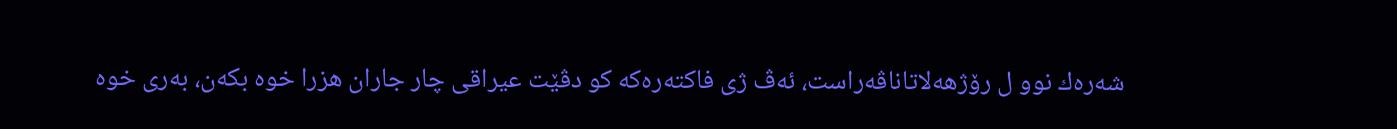شه‌ره‌ك نوو ل رۆژهه‌لاتاناڤه‌راست، ئه‌ڤ ژى فاكته‌ره‌كه‌ كو دڤێت عیراقى چار جاران هزرا خوه‌ بكه‌ن، به‌رى خوه‌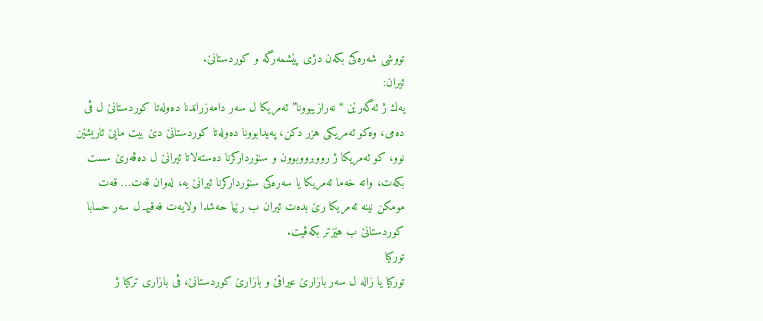تووشى شه‌ره‌كێ بكه‌ن دژى پێشمه‌رگه‌ و كوردستانێ.
ئیران:
یه‌ك ژ ئه‌گه‌رێن “نه‌رازیبوونا” ئه‌مریكا ل سه‌ر دامه‌زراندنا ده‌وله‌تا كوردستانێ ل ڤى ده‌مى، وه‌كو ئه‌مریكى هزر دكن، په‌یدابوونا ده‌وله‌تا كوردستانێ دێ بیت مایێ ئاریشێن نوو، كو ئه‌مریكا ژ رووبرووبوون و سنۆرداركرنا ده‌سته‌لاتا ئیرانێ ل ده‌ڤه‌رێ سست بكه‌ت، واته‌ خه‌ما ئه‌مریكا یا سه‌ره‌كى سنۆرداركرنا ئیرانێ یه‌، له‌وان قه‌ت… قه‌ت مومكن نینه‌ ئه‌مریكا رێ بده‌ت ئیران ب رێیا حه‌شدا ولایه‌ت فه‌قیهـ ل سه‌ر حسابا كوردستانێ ب هێزتر بكه‌ڤیت.
توركیا
توركیا یا زاله‌ ل سه‌ر بازارێ عیراقێ و بازارێ كوردستانێ، ڤى بازارى تركیا ژ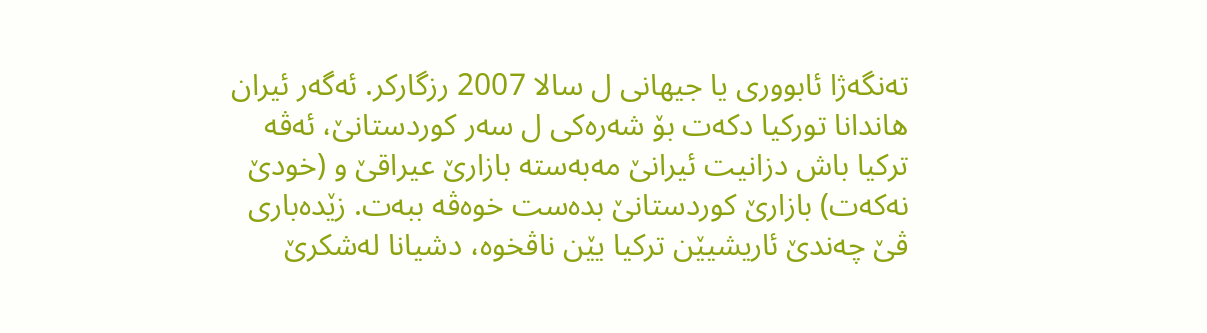ته‌نگه‌ژا ئابوورى یا جیهانى ل سالا 2007 رزگاركر. ئه‌گه‌ر ئیران هاندانا توركیا دكه‌ت بۆ شه‌ره‌كى ل سه‌ر كوردستانێ، ئه‌ڤه‌ تركیا باش دزانیت ئیرانێ مه‌به‌سته‌ بازارێ عیراقێ و (خودێ نه‌كه‌ت) بازارێ كوردستانێ بده‌ست خوه‌ڤه‌ ببه‌ت. زێده‌بارى ڤێ چه‌ندێ ئاریشیێن تركیا یێن ناڤخوه‌، دشیانا له‌شكرێ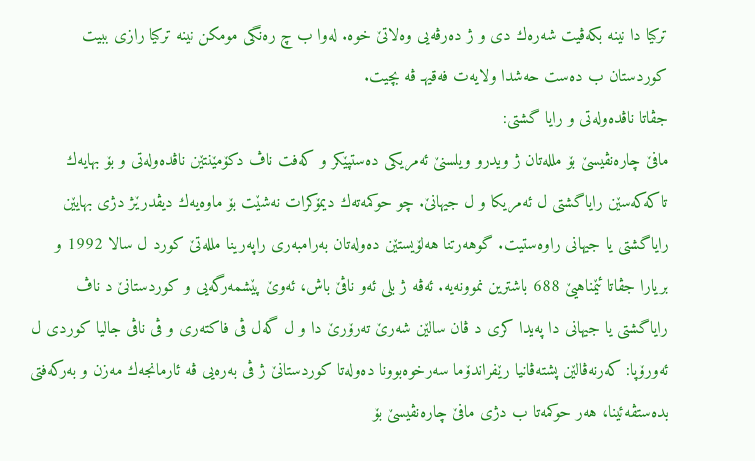تركیا دا نینه‌ بكه‌ڤیت شه‌ره‌ك دى و ژ ده‌رڤه‌یى وه‌لاتێ خوه‌. له‌وا ب چ ره‌نگى مومكن نینه‌ تركیا رازى ببیت كوردستان ب ده‌ست حه‌شدا ولایه‌ت فه‌قیهـ ڤه‌ بچیت.
جڤاتا ناڤده‌وله‌تى و رایا گشتى:
مافێ چاره‌نڤیسێ بۆ ملله‌تان ژ ویدرو ویلسنێ ئه‌مریكى ده‌ستپێكر و كه‌فت ناڤ دكۆمێنتێن ناڤده‌وله‌تى و بۆ بهایه‌ك تاكه‌كه‌سێن رایاگشتى ل ئه‌مریكا و ل جیهانێ. چو حوكمه‌ته‌ك دیمۆكرات نه‌شێت بۆ ماوه‌یه‌ك دیڤدرێژ دژى بهایێن رایاگشتى یا جیهانى راوه‌ستیت. گوهه‌رتنا هه‌لۆیستێن ده‌وله‌تان به‌رامبه‌رى راپه‌رینا ملله‌تێ كورد ل سالا 1992 و بریارا جڤاتا ئێمناهیێ 688 باشترین نموونه‌یه‌. ئه‌ڤه‌ ژ بلى ئه‌و ناڤێ باش، ئه‌وێ پێشمه‌رگه‌یى و كوردستانێ د ناڤ رایاگشتى یا جیهانى دا په‌یدا كرى د ڤان سالێن شه‌رێ ته‌رۆرێ دا و ل گه‌ل ڤى فاكته‌رى و ڤى ناڤى جالیا كوردى ل ئه‌ورۆپا: كه‌رنه‌ڤالێن پشته‌ڤانیا رێفراندۆما سه‌رخوه‌بوونا ده‌وله‌تا كوردستانێ ژ ڤى به‌ره‌یى ڤه‌ ئارمانجه‌ك مه‌زن و به‌ركه‌فتى بده‌ستڤه‌ئینا، هه‌ر حوكمه‌تا ب دژى مافێ چاره‌نڤیسێ بۆ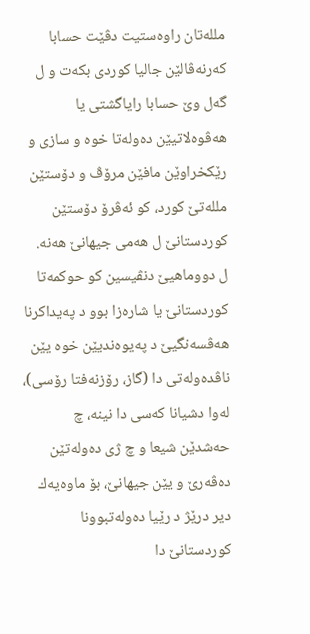ملله‌تان راوه‌ستیت دڤێت حسابا كه‌رنه‌ڤالێن جالیا كوردى بكه‌ت و ل گه‌ل وێ حسابا رایاگشتى یا هه‌ڤوه‌لاتیێن ده‌وله‌تا خوه‌ و سازى و رێكخراوێن مافێن مرۆڤ و دۆستێن ملله‌تێ كورد، كو ئه‌ڤرۆ دۆستێن كوردستانێ ل هه‌مى جیهانێ هه‌نه‌.
ل دووماهیێ دنڤیسین كو حوكمه‌تا كوردستانێ یا شاره‌زا بوو د په‌یداكرنا هه‌ڤسه‌نگیێ د په‌یوه‌ندیێن خوه‌ یێن ناڤده‌وله‌تى دا (گاز، رۆزنه‌فتا رۆسى)، له‌وا دشیانا كه‌سى دا نینه‌، چ حه‌شدێن شیعا و چ ژى ده‌وله‌تێن ده‌ڤه‌رێ و یێن جیهانێ، بۆ ماوه‌یه‌ك دیر درێژ د رێیا ده‌وله‌تبوونا كوردستانێ دا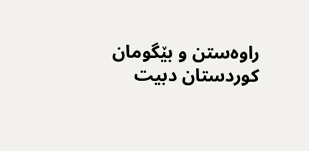راوه‌ستن و بێگومان كوردستان دبیت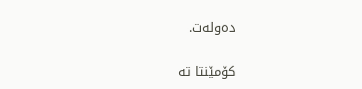ده‌وله‌ت.

کۆمێنتا تە